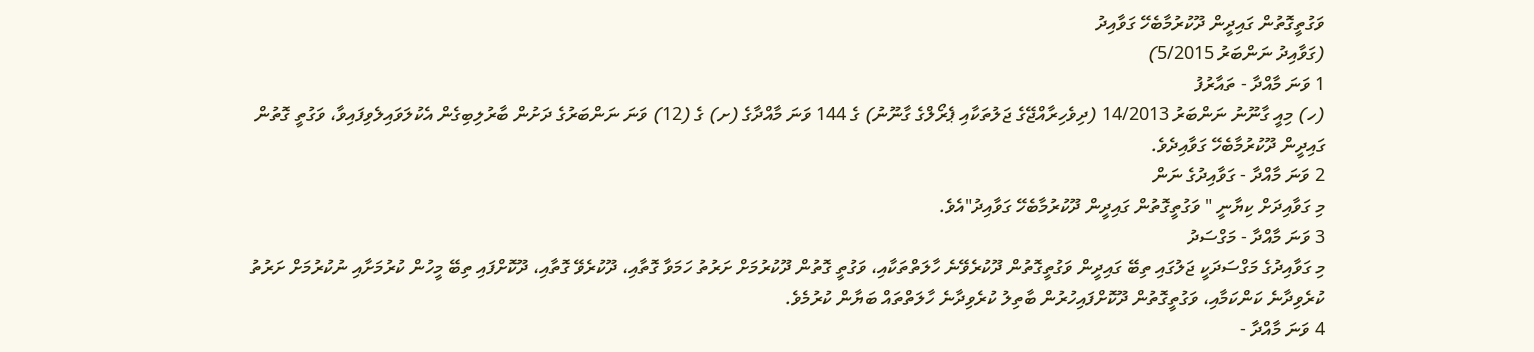ވަގުތީގޮތުން ގައިދީން ދޫކުރުމާބެހޭ ގަވާއިދު
(ގަވާއިދު ނަންބަރު 5/2015)
1 ވަނަ މާއްދާ - ތައާރުފު
(ހ) މިއީ ގާނޫނު ނަންބަރު 14/2013 (ދިވެހިރާއްޖޭގެ ޖަލުތަކާއި ޕެރޯލްގެ ގާނޫނު) ގެ 144 ވަނަ މާއްދާގެ (ށ) ގެ (12) ވަނަ ނަންބަރުގެ ދަށުން ބާރުލިބިގެން އެކުލަވައިލެވިފައިވާ، ވަގުތީ ގޮތުން ގައިދީން ދޫކުރުމާބެހޭ ގަވާއިދެވެ.
2 ވަނަ މާއްދާ - ގަވާއިދުގެ ނަން
މި ގަވާއިދަށް ކިޔާނީ " ވަގުތީގޮތުން ގައިދީން ދޫކުރުމާބެހޭ ގަވާއިދު"އެވެ.
3 ވަނަ މާއްދާ - މަގްސަދު
މި ގަވާއިދުގެ މަގްސަދަކީ ޖަލުގައި ތިބޭ ގައިދީން ވަގުތީގޮތުން ދޫކުރެވޭނެ ހާލަތްތަކާއި، ވަގުތީ ގޮތުން ދޫކުރުމަށް ށަރުތު ހަމަވާ ގޮތާއި، ދޫކުރެވޭ ގޮތާއި، ދޫކޮށްފައި ތިބޭ މީހުން ކުރުމަށާއި ނުކުރުމަށް ށަރުތު ކުރެވިދާނެ ކަންކަމާއި، ވަގުތީގޮތުން ދޫކޮށްފައިހުރުން ބާތިލު ކުރެވިދާނެ ހާލަތްތައް ބަޔާން ކުރުމެވެ.
4 ވަނަ މާއްދާ -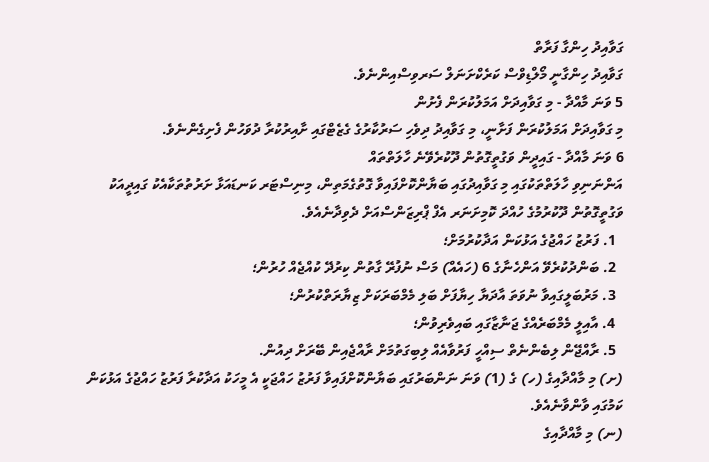ގަވާއިދު ހިންގާ ފަރާތް
ގަވާއިދު ހިންގާނީ މޯލްޑިވްސް ކަރެކްށަނަލް ސަރވިސްއިންނެވެ.
5 ވަނަ މާއްދާ - މި ގަވާއިދަށް އަމަލުކުރަން ފެށުން
މި ގަވާއިދަށް އަމަލުކުރަން ފަށާނީ، މި ގަވާއިދު ދިވެހި ސަރުކާރުގެ ގެޒެޓްގައި ށާއިރުކުރާ ދުވަހުން ފެށިގެންނެވެ.
6 ވަނަ މާއްދާ - ގައިދީން ވަގުތީގޮތުން ދޫކުރެވޭނެ ހާލަތްތައް
އަންނަނިވި ހާލަތްތަކުގައި މި ގަވާއިދުގައި ބަޔާންކޮށްފައިވާ ގޮތުގެމަތިން، މިނިސްޓަރ ކަނޑައަޅާ ށަރުތުތަކާއެކު ގައިދީއަކު ވަގުތީގޮތުން ދޫކުރުމުގެ ހުއްދަ ކޮމިށަނަރ އެފް ޕްރިޒަންސްއަށް ދެވިދާނެއެވެ.
  1. ފަރުޒު ހައްޖުގެ އަޅުކަން އަދާކުރުމަށް؛
  2. ބަންދުކުރެވޭ އަންހެނާގެ 6 (ހައެއް) މަސް ނުފުރޭ ގާތުން ކިރުދޭ ކުއްޖެއް ހުރުން؛
  3. މަރުބަލީގައިވާ ނުވަތަ އާދަޔާ ހިޔާފަށް ބަލި މެމްބަރަކަށް ޒިޔާރަތްކުރުން؛
  4. އާއިލީ މެމްބަރެއްގެ ޖަނާޒާގައި ބައިވެރިވުން؛
  5. ރާއްޖޭން ލިބެންނެތް ސިއްހީ ފަރުވާއެއް ލިބިގަތުމަށް ރާއްޖެއިން ބޭރަށް ދިއުން.
(ށ) މި މާއްދާއިގެ (ހ) ގެ (1) ވަނަ ނަންބަރުގައި ބަޔާންކޮށްފައިވާ ފަރުޒު ހައްޖަކީ އެ މީހަކު އަދާކުރާ ފަރުޒު ހައްޖުގެ އަޅުކަން ކަމުގައި ވާންވާނެއެވެ.
(ނ) މި މާއްދާއިގެ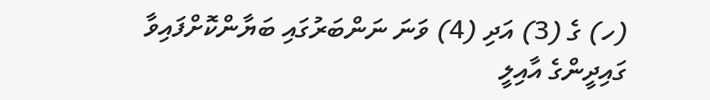(ހ) ގެ (3) އަދި (4) ވަނަ ނަންބަރުގައި ބަޔާންކޮށްފައިވާ ގައިދީންގެ އާއިލީ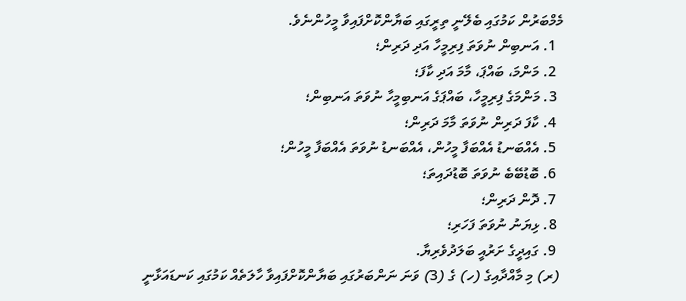މެމްބަރުން ކަމުގައި ބެލޭނީ ތިރީގައި ބަޔާންކޮށްފައިވާ މީހުންނެވެ.
  1. އަނބިން ނުވަތަ ފިރިމީހާ އަދި ދަރިން؛
  2. މަންމަ، ބައްޕަ، މާމަ އަދި ކާފަ؛
  3. މަންމަގެ ފިރިމީހާ، ބައްޕަގެ އަނބިމީހާ ނުވަތަ އަނބިން؛
  4. ކާފަ ދަރިން ނުވަތަ މާމަ ދަރިން؛
  5. އެއްބަނޑު އެއްބަފާ މީހުން، އެއްބަނޑު ނުވަތަ އެއްބަފާ މީހުން؛
  6. ބޮޑުބޭބެ ނުވަތަ ބޮޑުދައިތަ؛
  7. ދޮން ދަރިން؛
  8. ޅިޔަނު ނުވަތަ ފަހަރި؛
  9. ގައިދީގެ ށަރުއީ ބަލަދުވެރިޔާ.
 (ރ) މި މާއްދާއިގެ (ހ) ގެ (3) ވަނަ ނަންބަރުގައި ބަޔާންކޮށްފައިވާ ހާލަތެއް ކަމުގައި ކަނޑައަޅާނީ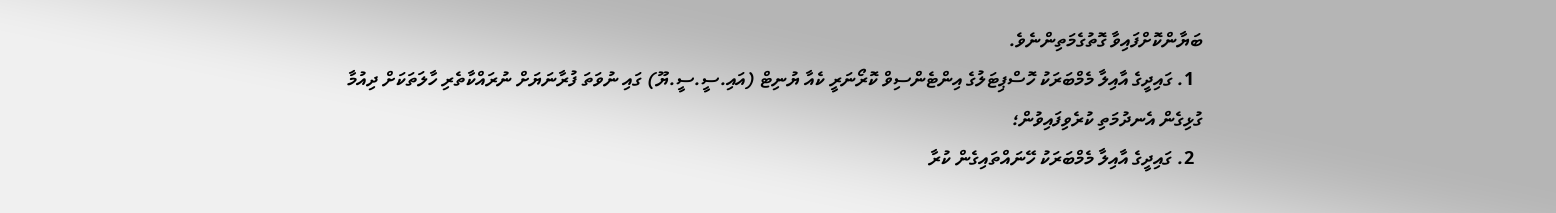ބަޔާންކޮށްފައިވާ ގޮތުގެމަތިންނެވެ.
  1. ގައިދީގެ އާއިލާ މެމްބަރަކު ހޮސްޕިޓަލުގެ އިންޓެންސިވް ކޮރޯނަރީ ކެއާ ޔުނިޓް (އައި.ސީ.ސީ.ޔޫ) ގައި ނުވަތަ ފުރާނަޔަށް ނުރައްކާތެރި ހާލަތަކަށް ދިއުމާ ގުޅިގެން އެނދުމަތި ކުރެވިފައިވުން؛
  2. ގައިދީގެ އާއިލާ މެމްބަރަކު ހޭނައްތައިގެން ކުރާ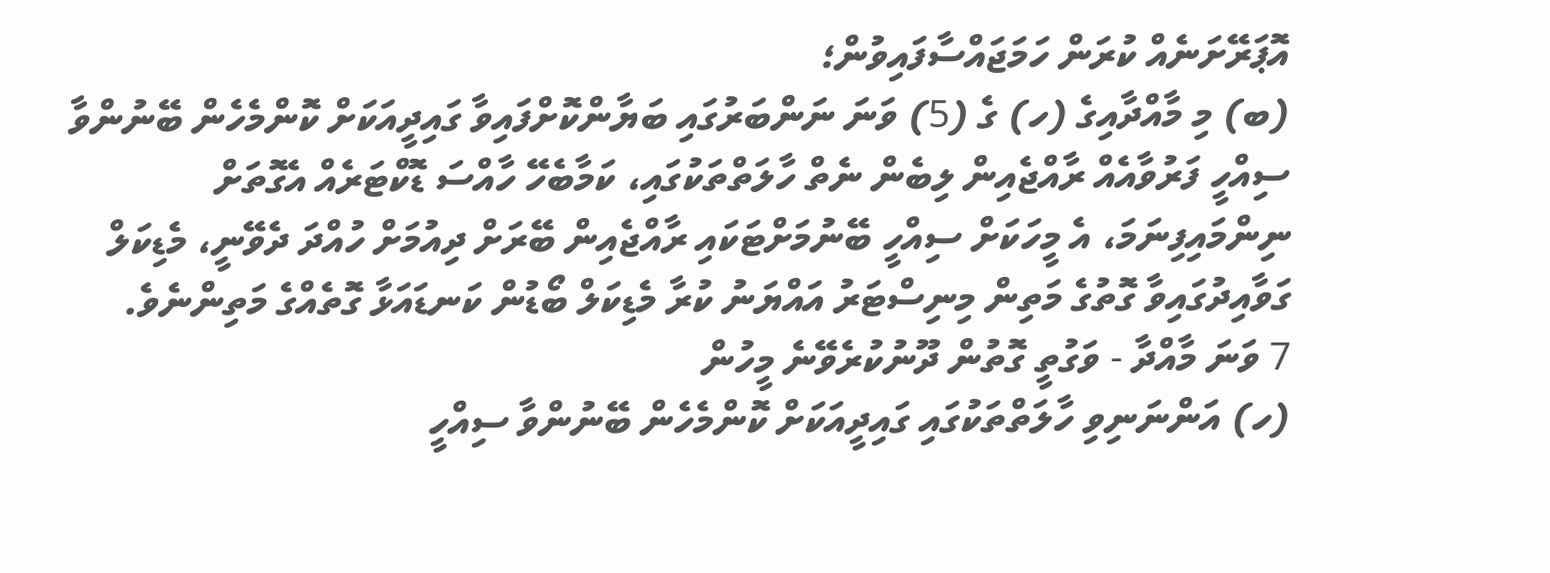އޮޕަރޭށަނެއް ކުރަން ހަމަޖައްސާފައިވުން؛
(ބ) މި މާއްދާއިގެ (ހ) ގެ (5) ވަނަ ނަންބަރުގައި ބަޔާންކޮށްފައިވާ ގައިދީއަކަށް ކޮންމެހެން ބޭނުންވާ ސިއްހީ ފަރުވާއެއް ރާއްޖެއިން ލިބެން ނެތް ހާލަތްތަކުގައި، ކަމާބެހޭ ހާއްސަ ޑޮކްޓަރެއް އެގޮތަށް ނިންމައިފިނަމަ، އެ މީހަކަށް ސިއްހީ ބޭނުމަށްޓަކައި ރާއްޖެއިން ބޭރަށް ދިއުމަށް ހުއްދަ ދެވޭނީ، މެޑިކަލް ގަވާއިދުގައިވާ ގޮތުގެ މަތިން މިނިސްޓަރު އައްޔަނު ކުރާ މެޑިކަލް ބޯޑުން ކަނޑައަޅާ ގޮތެއްގެ މަތިންނެވެ.
7 ވަނަ މާއްދާ - ވަގުތީ ގޮތުން ދޫނުކުރެވޭނެ މީހުން
(ހ) އަންނަނިވި ހާލަތްތަކުގައި ގައިދީއަކަށް ކޮންމެހެން ބޭނުންވާ ސިއްހީ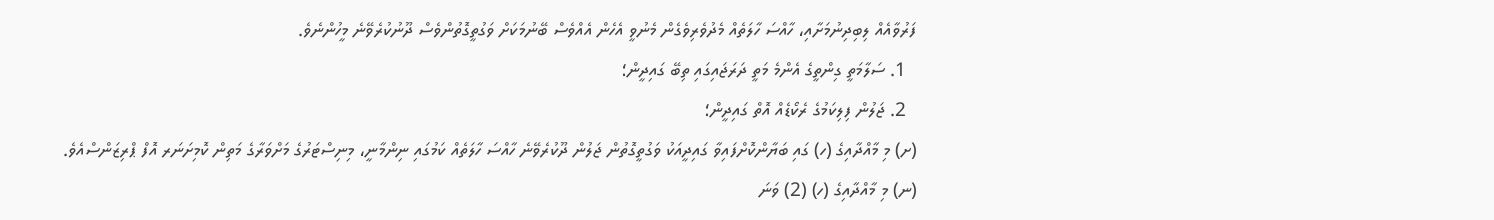ފަރުވާއެއް ލިބިދިނުމަށާއި، ހާއްސަ ހާލަތެއް މެދުވެރިވެގެން މެނުވީ އެހެން އެއްވެސް ބޭނުމަކަށް ވަގުތީގޮތުންވެސް ދޫނުކުރެވޭނެ މީހުންނެވެ.
  1. ސަލާމަތީ ގިންތީގެ އެންމެ މަތީ ދަރަޖައިގައި ތިބޭ ގައިދީން؛
  2. ޖަލުން ފިލިކަމުގެ ރެކޯޑެއް އޮތް ގައިދީން؛
(ށ) މި މާއްދާއިގެ (ހ) ގައި ބަޔާންކޮށްފައިވާ ގައިދީއަކު ވަގުތީގޮތުން ޖަލުން ދޫކުރެވޭނެ ހާއްސަ ހާލަތެއް ކަމުގައި ނިންމާނީ، މިނިސްޓަރުގެ މަށްވަރާގެ މަތިން ކޮމިށަނަރ އޮފް ޕްރިޒަންސްއެވެ.
(ނ) މި މާއްދާއިގެ (ހ) (2) ވަނަ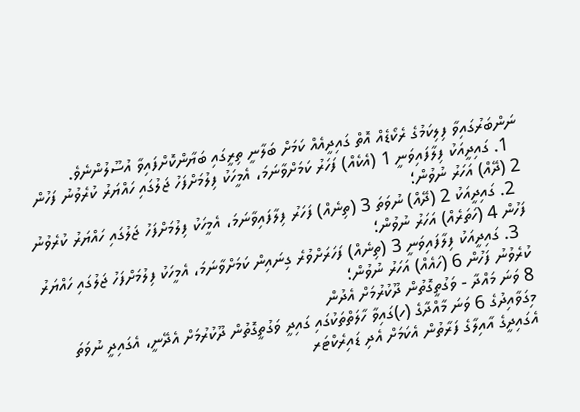ނަންބަރުގައިވާ ފިލިކަމުގެ ރެކޯޑެއް އޮތް ގައިދީއެއް ކަމަށް ބަލާނީ ތިރީގައި ބަޔާންކޮށްފައިވާ އުސޫލުންނެވެ.
  1. ގައިދީއަކު ފިލާފައިވަނީ 1 (އެކެއް) ފަހަރު ކަމަށްވާނަމަ، އެމީހަކު ފިލުމަށްފަހު ޖަލުގައި ހައްޔަރު ކުރެވުނު ފަހުން 2 (ދޭއް) އަހަރު ނުވުން؛
  2. ގައިދީއަކު 2 (ދޭއް) ނުވަތަ 3 (ތިނެއް) ފަހަރު ފިލާފައިވާނަމަ، އެމީހަކު ފިލުމަށްފަހު ޖަލުގައި ހައްޔަރު ކުރެވުނު ފަހުން 4 (ހަތަރެއް) އަހަރު ނުވުން؛
  3. ގައިދީއަކު ފިލާފައިވަނީ 3 (ތިނެއް) ފަހަރަށްވުރެ ގިނައިން ކަމަށްވާނަމަ، އެމީހަކު ފިލުމަށްފަހު ޖަލުގައި ހައްޔަރު ކުރެވުނު ފަހުން 6 (ހައެއް) އަހަރު ނުވުން؛
8 ވަނަ މައްދާ - ވަގުތީގޮތުން ދޫކުރުމަށް އެދުން
މިގަވާއިދުގެ 6 ވަނަ މާއްދާގެ (ހ)ގައިވާ ހާލަތްތަކުގައި ގައިދީ ވަގުތީގޮތުން ދޫކުރުމަށް އެދޭނީ، އެގައިދީ ނުވަތަ އެގައިދީގެ އާއިލާގެ ފަރާތުން އެކަމަށް އެދި ޑައިރެކްޓަރ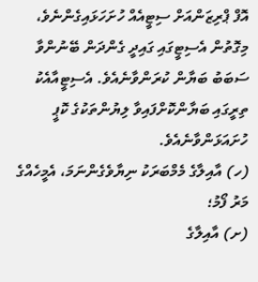އޮފް ޕްރިޒަންއަށް ސިޓީއެއް ހުށަހަޅައިގެންނެވެ، މިގޮތުން އެސިޓީގައި ގައިދީ ގެންދަން ބޭނުންވާ ސަބަބު ބަޔާން ކުރަންވާނެއެވެ. އެސިޓީއާއެކު ތިރީގައި ބަޔާންކޮށްފައިވާ ލިޔުންތަކުގެ ކޮޕީ ހުށައަޅަންވާނެއެވެ.
(ހ) އާއިލާގެ މެމްބަރަކު ނިޔާވެގެންނަމަ، އެމީހެއްގެ މަރު ފޯމު؛
(ށ) އާއިލާގެ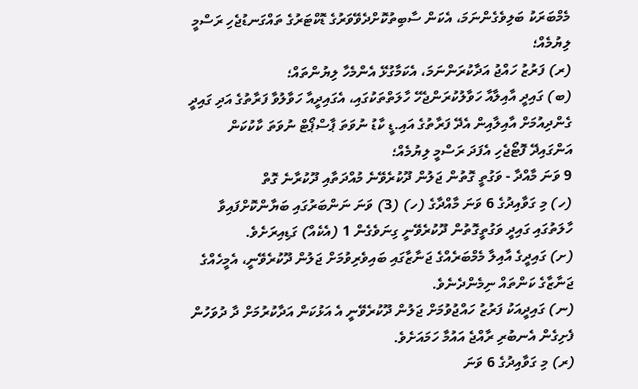މެމްބަރަކު ބަލިވެގެންނަމަ، އެކަން ސާބިތުކޮށްދެވޭވަރުގެ ޑޮކްޓަރުގެ ތައްގަނޑުޖެހި ރަސްމީ ލިޔުމެއް؛
(ރ) ފަރުޒު ހައްޖު އަދާކުރަންނަމަ، އެކަމާގުޅޭ އެންމެހާ ލިޔުންތައް؛
(ބ) ގައިދީ އާއިލާއާ ހަވާލުކުރަންޖެހޭ ހާލަތްތަކުގައި، އެގައިދީއާ ހަވާލުވާ ފަރާތުގެ އަދި ގައިދީ ގެންދިއުމަށް އާއިލާއިން އެދޭ ފަރާތުގެ އައި.ޑީ ކާޑު ނުވަތަ ޕާސްޕޯޓް ނުވަތަ ކާކުކަން އަންގައިދޭ ފޮޓޯޖެހި އެފަދަ ރަސްމީ ލިޔުމެއް؛
9 ވަނަ މާއްދާ - ވަގުތީ ގޮތުން ޖަލުން ދޫކުރެވޭނެ މުއްދަތާއި ދޫކުރާނެ ގޮތް
(ހ) މި ގަވާއިދުގެ 6 ވަނަ މާއްދާގެ (ހ) (3) ވަނަ ނަންބަރުގައި ބަޔާންކޮށްފައިވާ ހާލަތުގައި ގައިދީ ވަގުތީގޮތުން ދޫކުރެވޭނީ ގިނަވެގެން 1 (އެކެއް) ގަޑިއިރަށެވެ.
(ށ) ގައިދީގެ އާއިލާ މެމްބަރެއްގެ ޖަނާޒާގައި ބައިވެރިވުމަށް ޖަލުން ދޫކުރެވޭނީ، އެމީހެއްގެ ޖަނާޒާގެ ކަންތައް ނިމެންދެނެވެ.
(ނ) ގައިދީއަކު ފަރުޒު ހައްޖުވުމަށް ޖަލުން ދޫކުރެވޭނީ އެ އަޅުކަން އަދާކުރުމަށް ދާ ދުވަހުން ފެށިގެން އެނބުރި ރާއްޖެ އައުމާ ހަމައަށެވެ.
(ރ) މި ގަވާއިދުގެ 6 ވަނަ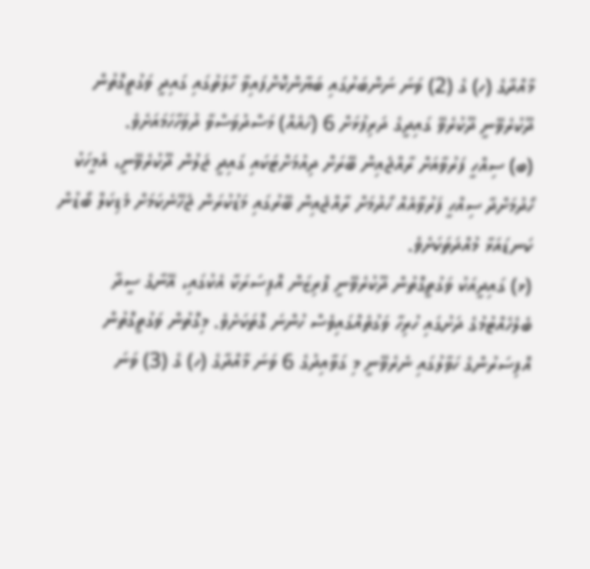މާއްދާގެ (ހ) ގެ (2) ވަނަ ނަންބަރުގައި ބަޔާންކޮށްފައިވާ ހާލަތުގައި ގައިދީ ވަގުތީގޮތުން ދޫކުރެވޭނީ ދޫކުރެވޭ ގައިދީގެ ދަރިފުޅަށް 6 (ހައެއް) މަސްދުވަސްވާ ދުވަހާހަމައަށެވެ.
(ބ) ސިއްހީ ފަރުވާއަށް ރާއްޖެއިން ބޭރަށް ދިއުމަށްޓަކައި ގައިދީ ޖަލުން ދޫކުރެވޭނީ، އެމީހަކު ހޯދުމަށްދާ ސިއްހީ ފަރުވާއެއް ހޯދުމަށް ރާއްޖެއިން ބޭރުގައި މަޑުކުރަން ޖެހޭނެކަމަށް މެޑިކަލް ބޯޑުން ކަނޑައަޅާ މުއްދަތަކަށެވެ.
(ޅ) ގައިދީއަކު ވަގުތީގޮތުން ދޫކުރެވޭނީ ޕްރިޒަން އޮފިސަރަކާ އެކުގައި، އޭނާގެ ސީދާ ބެލެހެއްޓުމުގެ ދަށުގައި ހުރިހާ ވަގުތެއްގައިވެސް ހުންނަ ގޮތަކަށެވެ. މިގޮތުން ވަގުތީގޮތުން އޮފިސަރުންގެ ހަވާލުގައި ނެރެވޭނީ މި ގަވާއިދުގެ 6 ވަނަ މާއްދާގެ (ހ) ގެ (3) ވަނަ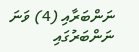ނަންބަރާއި (4) ވަނަ ނަންބަރުގައި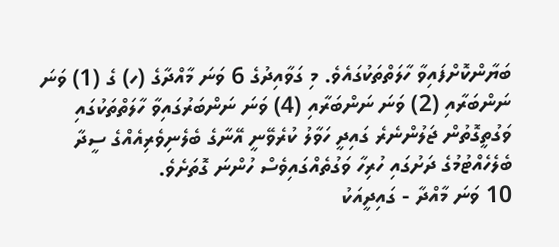ބަޔާންކޮށްފައިވާ ހާލަތްތަކުގައެވެ. މި ގަވާއިދުގެ 6 ވަނަ މާއްދާގެ (ހ) ގެ (1) ވަނަ ނަންބަރާއި (2) ވަނަ ނަންބަރާއި (4) ވަނަ ނަންބަރުގައިވާ ހާލަތްތަކުގައި ވަގުތީގޮތުން ޖަލުންނެރެ ގައިދީ ހަވާލު ކުރެވޭނީ އޭނާގެ ބެލެނިވެރިއެއްގެ ސީދާ ބެލެހެއްޓުމުގެ ދަށުގައި ހުރިހާ ވަގުތެއްގައިވެސް ހުންނަ ގޮތަށެވެ.
10 ވަނަ މާއްދާ - ގައިދީއަކު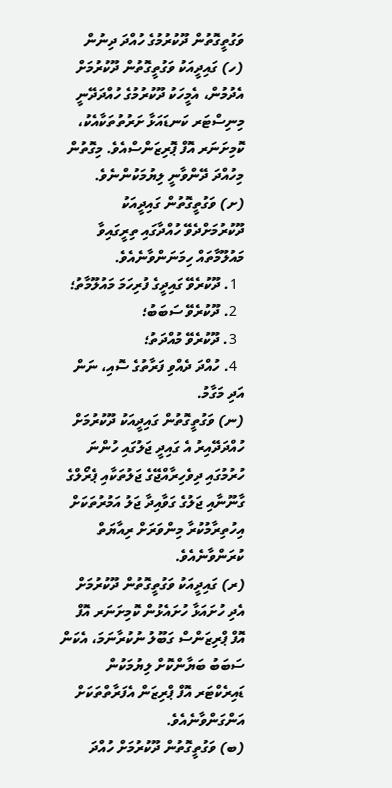ވަގުތީގޮތުން ދޫކުރުމުގެ ހުއްދަ ދިނުން
(ހ) ގައިދީއަކު ވަގުތީގޮތުން ދޫކުރުމަށް އެދުމުން، އެމީހަކު ދޫކުރުމުގެ ހުއްދަދޭނީ މިނިސްޓަރ ކަނޑައަޅާ ށަރުތުތަކާއެކު، ކޮމިށަނަރ އޮފް ޕޮރިޒަންސްއެވެ. މިގޮތުން މިހުއްދަ ދޭންވާނީ ލިޔުމަކުންނެވެ.
(ށ) ވަގުތީގޮތުން ގައިދީއަކު ދޫކުރުމަށްދެވޭ ހުއްދާގައި ތިރީގައިވާ މައުލޫމާތައް ހިމަނަންވާނެއެވެ.
  1. ދޫކުރެވޭ ގައިދީގެ ފުރިހަމަ މައުލޫމާތު؛
  2. ދޫކުރެވޭ ސަބަބު؛
  3. ދޫކުރެވޭ މުއްދަތު؛
  4. ހުއްދަ ދެއްވި ފަރާތުގެ ސޮއި، ނަން އަދި މަގާމު.
(ނ) ވަގުތީގޮތުން ގައިދީއަކު ދޫކުރުމަށް ހުއްދަދޭއިރު އެ ގައިދީ ޖަލުގައި ހުންނަ ހުރުމުގައި ދިވެހިރާއްޖޭގެ ޖަލުތަކާއި ޕެރޯލްގެ ގާނޫނާއި ޖަލުގެ ގަވާއިދާ ޖަލު އަމުރުތަކަށް އިހުތިރާމުކުރާ މިންވަރަށް ރިއާޔަތް ކުރަންވާނެއެވެ.
(ރ) ގައިދީއަކު ވަގުތީގޮތުން ދޫކުރުމަށް އެދި ހުށައަޅާ ހުށައެޅުން ކޮމިށަނަރ އޮފް އޮފް ޕްރިޒަންސް ގަބޫލު ނުކުރާނަމަ، އެކަން ސަބަބު ބަޔާންކޮށް ލިޔުމަކުން ޑައިރެކްޓަރ އޮފް ޕްރިޒަން އެފަރާތްތަކަށް އަންގަންވާނެއެވެ.
(ބ) ވަގުތީގޮތުން ދޫކުރުމަށް ހުއްދަ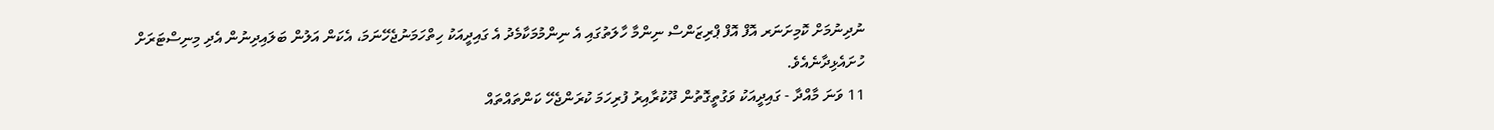ނުދިނުމަށް ކޮމިށަނަރ އޮފް އޮފް ޕްރިޒަންސް ނިންމާ ހާލަތުގައި އެ ނިންމުމަކާމެދު އެ ގައިދީއަކު ހިތްހަމަނުޖެހޭނަމަ، އެކަން އަލުން ބަލައިދިނުން އެދި މިނިސްޓަރަށް ހުށައެޅިދާނެއެވެ.
11 ވަނަ މާއްދާ - ގައިދީއަކު ވަގުތީގޮތުން ދޫކުރާއިރު ފުރިހަމަ ކުރަންޖެހޭ ކަންތައްތައް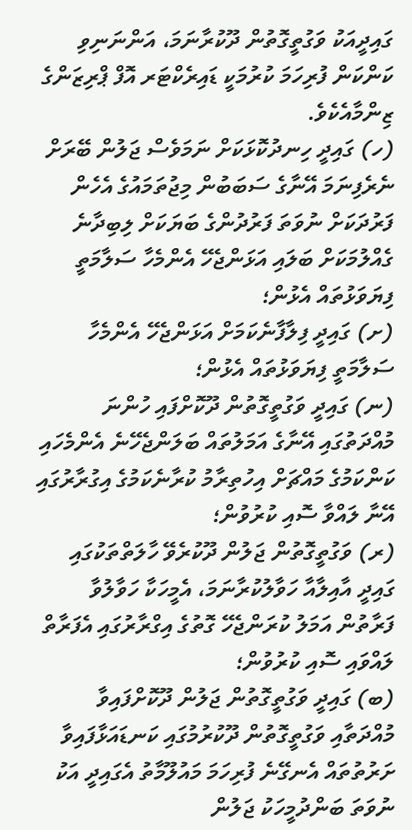ގައިދީއަކު ވަގުތީގޮތުން ދޫކުރާނަމަ، އަންނަނިވި ކަންކަން ފުރިހަމަ ކުރުމަކީ ޑައިރެކްޓަރ އޮފް ޕްރިޒަންގެ ޒިންމާއެކެވެ.
(ހ) ގައިދީ ހިނދުކޮޅަކަށް ނަމަވެސް ޖަލުން ބޭރަށް ނެރެފިނަމަ އޭނާގެ ސަބަބުން މިޖުތަމައުގެ އެހެން ފަރުދަކަށް ނުވަތަ ފަރުދުންގެ ބަޔަކަށް ލިބިދާނެ ގެއްލުމަކަށް ބަލައި އަޅަންޖެހޭ އެންމެހާ ސަލާމަތީ ފިޔަވަޅުތައް އެޅުން؛
(ށ) ގައިދީ ފިލާފާނެކަމަށް އަޅަންޖެހޭ އެންމެހާ ސަލާމަތީ ފިޔަވަޅުތައް އެޅުން؛
(ނ) ގައިދީ ވަގުތީގޮތުން ދޫކޮށްފައި ހުންނަ މުއްދަތުގައި އޭނާގެ އަމަލުތައް ބަލަންޖެހޭނެ އެންމެހައި ކަންކަމުގެ މައްޗަށް އިހުތިރާމު ކުރާނެކަމުގެ އިގުރާރުގައި އޭނާ ލައްވާ ސޮއި ކުރުވުން؛
(ރ) ވަގުތީގޮތުން ޖަލުން ދޫކުރެވޭ ހާލަތްތަކުގައި ގައިދީ އާއިލާއާ ހަވާލުކުރާނަމަ، އެމީހަކާ ހަވާލުވާ ފަރާތުން އަމަލު ކުރަންޖެހޭ ގޮތުގެ އިގްރާރުގައި އެފަރާތް ލައްވައި ސޮއި ކުރުވުން؛
(ބ) ގައިދީ ވަގުތީގޮތުން ޖަލުން ދޫކޮށްފައިވާ މުއްދަތާއި ވަގުތީގޮތުން ދޫކުރުމުގައި ކަނޑައަޅާފައިވާ ށަރުތުތައް އެނގޭނެ ފުރިހަމަ މައުލޫމާތު އެގައިދީ އަކު ނުވަތަ ބަންދުމީހަކު ޖަލުން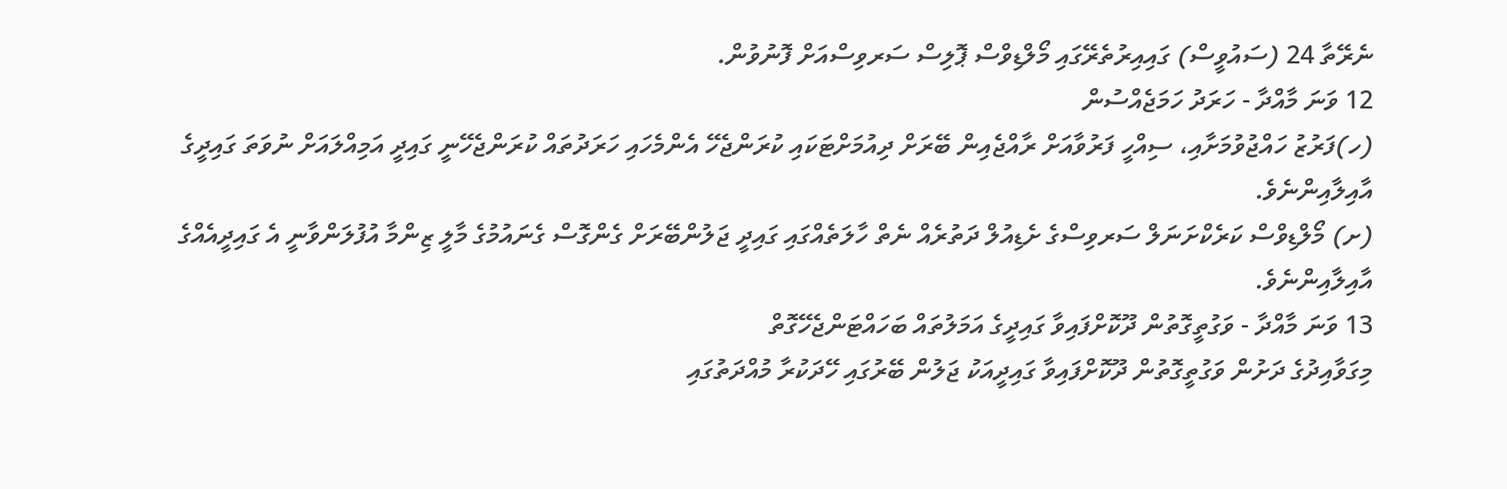ނެރޭތާ 24 (ސައުވީސް) ގައިއިރުތެރޭގައި މޯލްޑިވްސް ޕޮލިސް ސަރވިސްއަށް ފޮނުވުން.
12 ވަނަ މާއްދާ - ހަރަދު ހަމަޖެއްސުން
(ހ)ފަރުޒު ހައްޖުވުމަށާއި، ސިއްހީ ފަރުވާއަށް ރާއްޖެއިން ބޭރަށް ދިއުމަށްޓަކައި ކުރަންޖެހޭ އެންމެހައި ހަރަދުތައް ކުރަންޖެހޭނީ ގައިދީ އަމިއްލައަށް ނުވަތަ ގައިދީގެ އާއިލާއިންނެވެ.
(ށ) މޯލްޑިވްސް ކަރެކްށަނަލް ސަރވިސްގެ ށެޑިއުލް ދަތުރެއް ނެތް ހާލަތެއްގައި ގައިދީ ޖަލުންބޭރަށް ގެންގޮސް ގެނައުމުގެ މާލީ ޒިންމާ އުފުލަންވާނީ އެ ގައިދީއެއްގެ އާއިލާއިންނެވެ.
13 ވަނަ މާއްދާ - ވަގުތީގޮތުން ދޫކޮށްފައިވާ ގައިދީގެ އަމަލުތައް ބަހައްޓަންޖެހޭގޮތް
މިގަވާއިދުގެ ދަށުން ވަގުތީގޮތުން ދޫކޮށްފައިވާ ގައިދީއަކު ޖަލުން ބޭރުގައި ހޭދަކުރާ މުއްދަތުގައި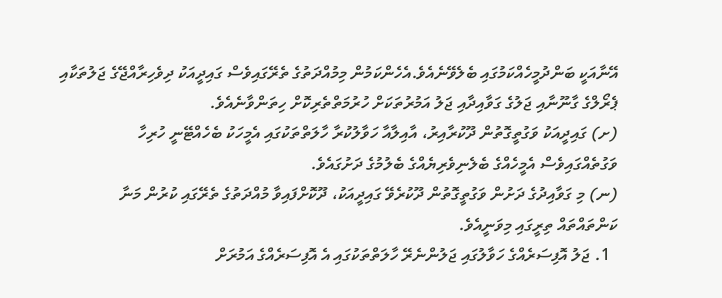އޭނާއަކީ ބަންދުމީހެއްކަމުގައި ބެލެވޭނެއެވެ.އެހެންކަމުން މިމުއްދަތުގެ ތެރޭގައިވެސް ގައިދީއަކު ދިވެހިރާއްޖޭގެ ޖަލުތަކާއި ޕެރޯލްގެ ގާނޫނާއި ޖަލުގެ ގަވާއިދާއި ޖަލު އަމުރުތަކަށް ހުރުމަތްތެރިކޮށް ހިތަންވާނެއެވެ.
(ށ) ގައިދީއަކު ވަގުތީގޮތުން ދޫކުރާއިރު، އާއިލާއާ ހަވާލުކުރާ ހާލަތްތަކުގައި އެމީހަކު ބެހެއްޓޭނީ ހުރިހާ ވަގުތެއްގައިވެސް އެމީހެއްގެ ބެލެނިވެރިޔެއްގެ ބެލުމުގެ ދަށުގައެވެ.
(ނ) މި ގަވާއިދުގެ ދަށުން ވަގުތީގޮތުން ދޫކުރެވޭ ގައިދީއަކު، ދޫކޮށްފައިވާ މުއްދަތުގެ ތެރޭގައި ކުރުން މަނާ ކަންތައްތައް ތިރީގައި މިވަނީއެވެ.
  1. ޖަލު އޮފިސަރެއްގެ ހަވާލުގައި ޖަލުންނެރޭ ހާލަތްތަކުގައި އެ އޮފިސަރެއްގެ އަމުރަށް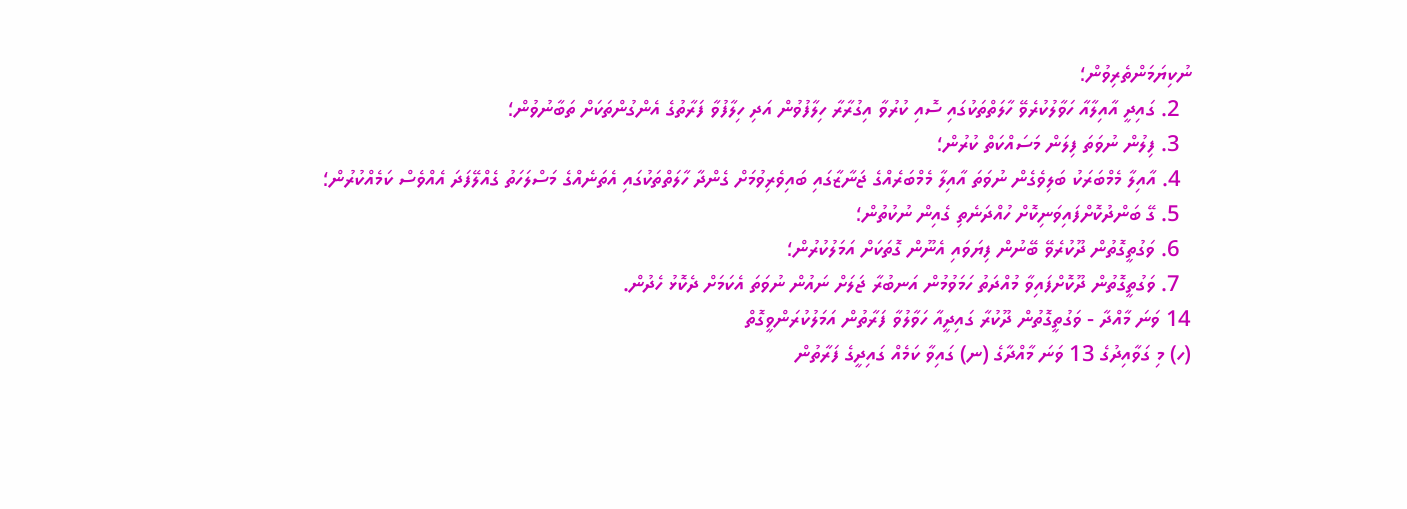ނުކިޔަމަންތެރިވުން؛
  2. ގައިދީ އާއިލާއާ ހަވާލުކުރެވޭ ހާލަތްތަކުގައި ސޮއި ކުރުވާ އިގުރާރާ ހިލާފުވުން އަދި ހިލާފުވާ ފަރާތުގެ އެންގުންތަކަށް ތަބާނުވުން؛
  3. ފިލުން ނުވަތަ ފިލަން މަސައްކަތް ކުރުން؛
  4. އާއިލާ މެމްބަރަކު ބަލިވެގެން ނުވަތަ އާއިލާ މެމްބަރެއްގެ ޖަނާޒާގައި ބައިވެރިވުމަށް ގެންދާ ހާލަތްތަކުގައި އެތަނެއްގެ މަސްލަހަތު ގެއްލޭފަދަ އެއްވެސް ކަމެއްކުރުން؛
  5. ގޭ ބަންދުކޮށްފައިވަނިކޮށް ހުއްދަނެތި ގެއިން ނުކުތުން؛
  6. ވަގުތީގޮތުން ދޫކުރެވޭ ބޭނުން ފިޔަވައި އެނޫން ގޮތަކަށް އަމަލުކުރުން؛
  7. ވަގުތީގޮތުން ދޫކޮށްފައިވާ މުއްދަތު ހަމަވުމުން އަނބުރާ ޖަލަށް ނައުން ނުވަތަ އެކަމަށް ދެކޮޅު ހެދުން.
14 ވަނަ މާއްދާ - ވަގުތީގޮތުން ދޫކުރާ ގައިދީއާ ހަވާލުވާ ފަރާތުން އަމަލުކުރަންވީގޮތް
(ހ) މި ގަވާއިދުގެ 13 ވަނަ މާއްދާގެ (ނ) ގައިވާ ކަމެއް ގައިދީގެ ފަރާތުން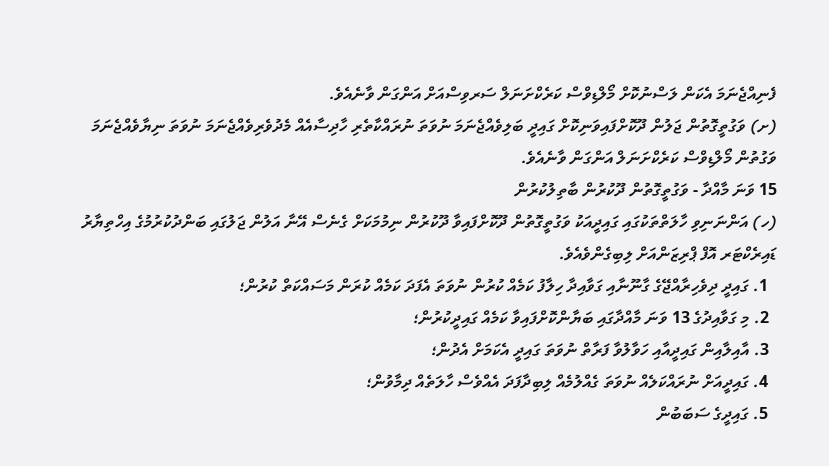ފެނިއްޖެނަމަ އެކަން ލަސްނުކޮށް މޯލްޑިވްސް ކަރެކްށަނަލް ސަރވިސްއަށް އަންގަން ވާނެއެވެ.
(ށ) ވަގުތީގޮތުން ޖަލުން ދޫކޮށްފައިވަނިކޮށް ގައިދީ ބަލިވެއްޖެނަމަ ނުވަތަ ނުރައްކާތެރި ހާދިސާއެއް މެދުވެރިވެއްޖެނަމަ ނުވަތަ ނިޔާވެއްޖެނަމަ ވަގުތުން މޯލްޑިވްސް ކަރެކްށަނަލް އަންގަން ވާނެއެވެ.
15 ވަނަ މާއްދާ - ވަގުތީގޮތުން ދޫކުރުން ބާތިލުކުރުން
(ހ) އަންނަނިވި ހާލަތްތަކުގައި ގައިދީއަކު ވަގުތީގޮތުން ދޫކޮށްފައިވާ ދޫކުރުން ނިމުމަކަށް ގެނެސް އޭނާ އަލުން ޖަލުގައި ބަންދުކުރުމުގެ އިހްތިޔާރު ޑައިރެކްޓަރ އޮފް ޕްރިޒަންއަށް ލިބިގެންވެއެވެ.
  1. ގައިދީ ދިވެހިރާއްޖޭގެ ގާނޫނާއި ގަވާއިދާ ހިލާފު ކަމެއް ކުރުން ނުވަތަ އެފަދަ ކަމެއް ކުރަން މަސައްކަތް ކުރުން؛
  2. މި ގަވާއިދުގެ 13 ވަނަ މާއްދާގައި ބަޔާންކޮށްފައިވާ ކަމެއް ގައިދީކުރުން؛
  3. އާއިލާއިން ގައިދީއާއި ހަވާލުވާ ފަރާތް ނުވަތަ ގައިދީ އެކަމަށް އެދުން؛
  4. ގައިދީއަށް ނުރައްކަލެއް ނުވަތަ ގެއްލުމެއް ލިބިދާފަދަ އެއްވެސް ހާލަތެއް ދިމާވުން؛
  5. ގައިދީގެ ސަބަބުން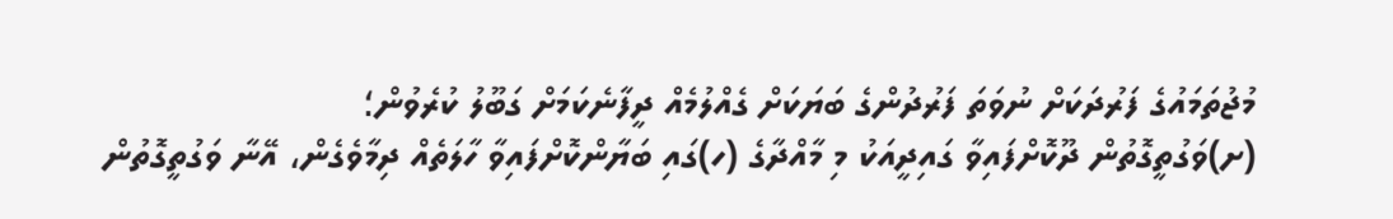މުޖުތަމައުގެ ފަރުދަކަށް ނުވަތަ ފަރުދުންގެ ބަޔަކަށް ގެއްލުމެއް ދީފާނެކަމަށް ގަބޫލު ކުރެވުން؛
(ށ)ވަގުތީގޮތުން ދޫކޮށްފައިވާ ގައިދީއަކު މި މާއްދާގެ (ހ)ގައި ބަޔާންކޮށްފައިވާ ހާލަތެއް ދިމާވެގެން، އޭނާ ވަގުތީގޮތުން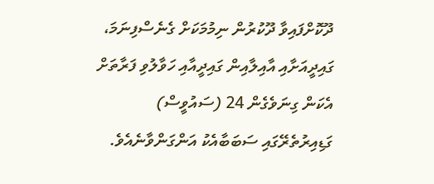ދޫކޮށްފައިވާ ދޫކުރުން ނިމުމަކަށް ގެނެސްފިނަމަ، ގައިދީއަށާއި އާއިލާއިން ގައިދީއާއި ހަވާލުވި ފަރާތަށް އެކަން ގިނަވެގެން 24 (ސައުވީސް) ގަޑިއިރުތެރޭގައި ސަބަބާއެކު އަންގަންވާނެއެވެ.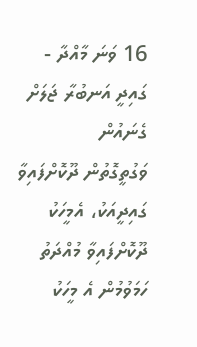16 ވަނަ މާއްދާ - ގައިދީ އަނބުރާ ޖަލަށް ގެނައުން
ވަގުތީގޮތުން ދޫކޮށްފައިވާ ގައިދީއަކު، އެމީހަކު ދޫކޮށްފައިވާ މުއްދަތު ހަމަވުމުން އެ މީހަކު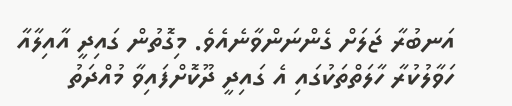އަނބުރާ ޖަލަށް ގެންނަންވާނެއެވެ. މިގޮތުން ގައިދީ އާއިލާއާ ހަވާލުކުރާ ހާލަތްތަކުގައި އެ ގައިދީ ދޫކޮށްފައިވާ މުއްދަތު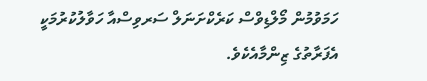ހަމަވުމުން މޯލްޑިވްސް ކަރެކްށަނަލް ސަރވިސްއާ ހަވާލުކުރުމަކީ އެފަރާތުގެ ޒިންމާއެކެވެ.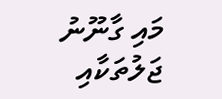މައި ގާނޫނު
ޖަލުތަކާއި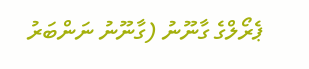ޕެރޯލްގެ ގާނޫނު (ގާނޫނު ނަންބަރު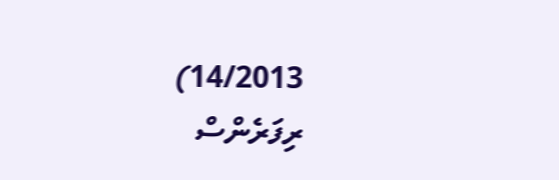14/2013)
ރިފަރެންސް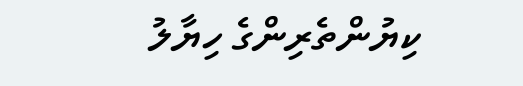ކިޔުންތެރިންގެ ހިޔާލު